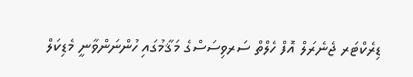ޑިރެކްޓަރ ޖެނެރަލް އޮފް ހެލްތް ސަރވިސަސްގެ މަޤާމުގައި ހުންނަންވާނީ މެޑިކަލް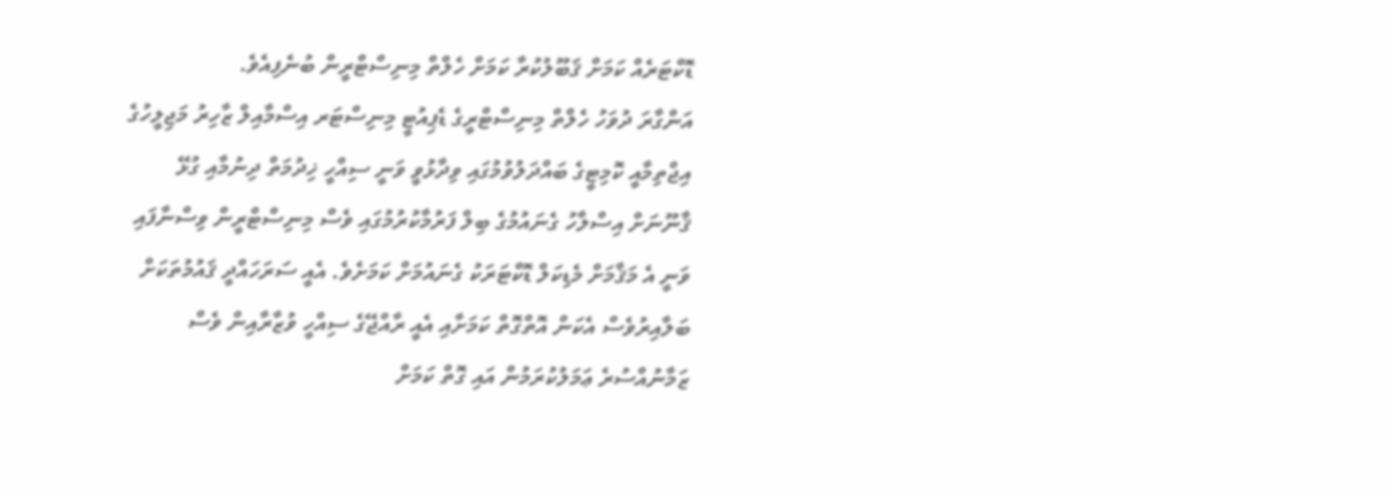ޑޮކްޓަރެއް ކަމަށް ޤަބޫލުކުރާ ކަމަށް ހެލްތް މިނިސްޓްރީން ބުނެފިއެވެ.
އަންގާރަ ދުވަހު ހެލްތް މިނިސްޓްރީގެ ޑެޕިއުޓީ މިނިސްޓަރ އިސްމާއިލް ޒާހިރު މަޖިލީހުގެ އިޖްތިމާއީ ކޮމިޓީގެ ބައްދަލުވުމުގައި ވިދާޅުވީ ވަނީ ސިއްހީ ޚިދުމަތް ދިނުމާއި ގުޅޭ ޤާނޫނަށް އިސްލާހު ގެނައުމުގެ ބިލް ފަރުމާކުރުމުގައި ވެސް މިނިސްޓްރީން ވިސްނާފައި ވަނީ އެ މަޤާމަށް މެޑިކަލް ޑޮކްޓަރަކު ގެނައުމަށް ކަމަށެވެ. އެއީ ސަރަހައްދީ ޤައުމުތަކަށް ބަލާއިރުވެސް އެކަން އޮތްގޮތް ކަމަށާއި އެއީ ރާއްޖޭގެ ސިއްހީ ވުޒާރާއިން ވެސް ޒަމާނުއްސުރެ ޢަމަލުކުރަމުން އައި ގޮތް ކަމަށް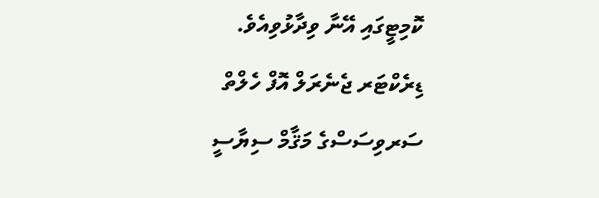ކޮމިޓީގައި އޭނާ ވިދާޅުވިއެވެ.
ޑިރެކްޓަރ ޖެނެރަލް އޮފް ހެލްތް ސަރވިސަސްގެ މަޤާމް ސިޔާސީ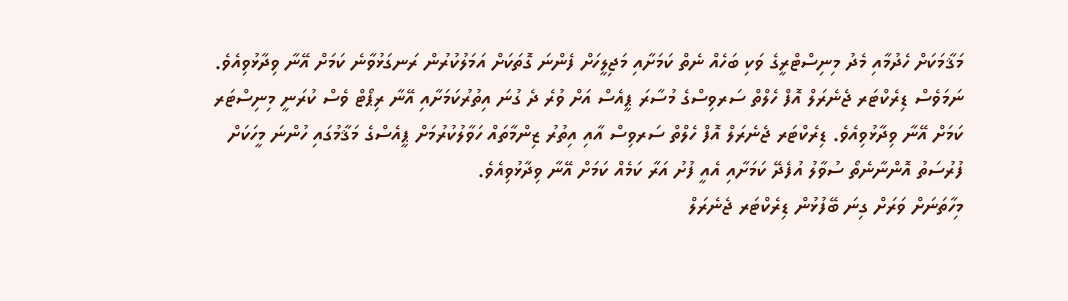މަޤާމަކަށް ހެދުމާއި މެދު މިނިސްޓްރީގެ ވަކި ބަހެއް ނެތް ކަމަށާއި މަޖިލީހަށް ފެންނަ ގޮތަކަށް އަމަލުކުރުން ރަނގަޅުވާނެ ކަމަށް އޭނާ ވިދާޅުވިއެވެ. ނަމަވެސް ޑިރެކްޓަރ ޖެނެރަލް އޮފް ހެލްތް ސަރވިސްގެ މުސާރަ ޕީއެސް އަށް ވުރެ ދެ ގުނަ އިތުރުކަމަށާއި އޭނާ ރިޕޯޓް ވެސް ކުރަނީ މިނިސްޓަރ ކަމަށް އޭނާ ވިދާޅުވިއެވެ. ޑިރެކްޓަރ ޖެނެރަލް އޮފް ހެލްތް ސަރވިސް އާއި އިތުރު ޒިންމާތައް ހަވާލުކުރުމަށް ޕީއެސްގެ މަޤާމުގައި ހުންނަ މީހަކަށް ފުރުސަތު އޮންނާނެތޯ ސުވާލު އުފެދޭ ކަމަށާއި އެއީ ފުށު އަރާ ކަމެއް ކަމަށް އޭނާ ވިދާޅުވިއެވެ.
މިހާތަނަށް ވަރަށް ގިނަ ބޭފުޅުން ޑިރެކްޓަރ ޖެނެރަލް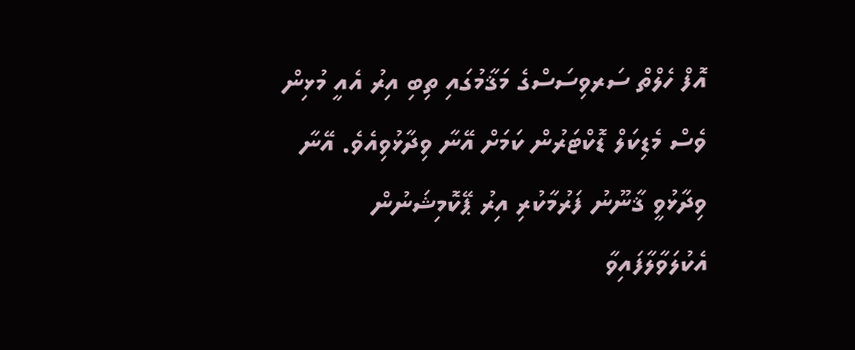އޮފް ހެލްތް ސަރވިސަސްގެ މަޤާމުގައި ތިބި އިރު އެއީ މުޅިން ވެސް މެޑިކަލް ޑޮކްޓަރުން ކަމަށް އޭނާ ވިދާޅުވިއެވެ. އޭނާ ވިދާޅުވީ ޤާނޫނު ފަރުމާކުރި އިރު ޕޭކޮމިޝަނުން އެކުލަވާލާފައިވާ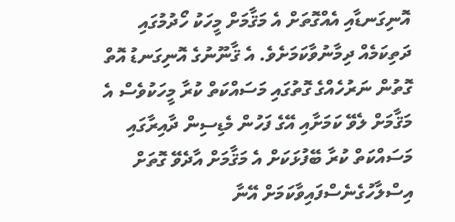އޮނިގަނޑާއި އެއްގޮތަށް އެ މަޤާމަށް މީހަކު ހޯދުމުގައި ދަތިކަމެއް ދިމާނުވާކަމަށެވެ. އެ ޤާނޫނުގެ އޮނިގަނޑު އޮތް ގޮތުން ނަރުހެއްގެ ގޮތުގައި މަސައްކަތް ކުރާ މީހަކުވެސް އެ މަޤާމަށް ލެވޭ ކަމަށާއި އޭގެ ފަހުން މެޑިސިން ދާއިރާގައި މަސައްކަތް ކުރާ ބޭފުޅަކަށް އެ މަޤާމަށް އާދެވޭ ގޮތަށް އިސްލާހުގެނެސްފައިވާކަމަށް އޭނާ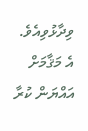ވިދާޅުވިއެވެ. އެ މަޤާމަށް އައްޔަން ކުރާ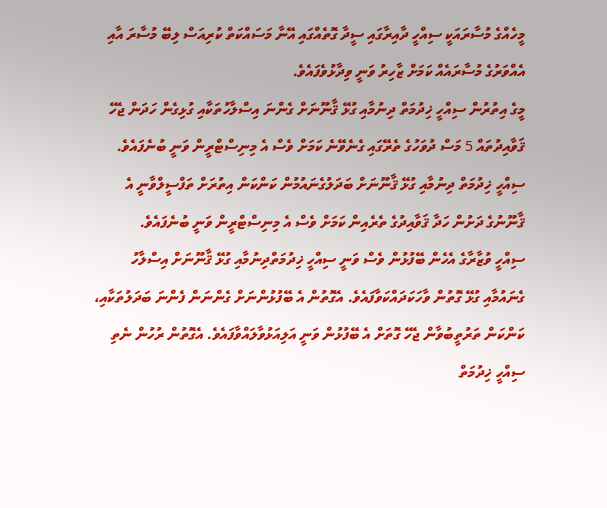މީހެއްގެ މުސާރައަކީ ސިއްހީ ދާއިރާގައި ސީދާ ގޮތެއްގައި އޭނާ މަސައްކަތް ކުރިއަސް ލިބޭ މުސާރަ އާއި އެއްވަރުގެ މުސާރައެއް ކަމަށް ޒާހިރު ވަނީ ވިދާޅުވެފައެވެ.
މީގެ އިތުރުން ސިއްހީ ޚިދުމަތް ދިނުމާއި ގުޅޭ ޤާނޫނަށް ގެންނަ އިސްލާހުތަކާއި ގުޅިގެން ހަދަން ޖެހޭ ޤަވާއިދުތައް 5 މަސް ދުވަހުގެ ތެރޭގައި ގެނެވޭނެ ކަމަށް ވެސް އެ މިނިސްޓްރީން ވަނީ ބުނެފައެވެ. ސިއްހީ ޚިދުމަތް ދިނުމާއި ގުޅޭ ޤާނޫނަށް ބަދަލުގެނައުމުން ކަންކަން އިތުރަށް ތަފްސީލްވާނީ އެ ޤާނޫނުގެ ދަށުން ހަދާ ޤަވާއިދުގެ ތެރެއިން ކަމަށް ވެސް އެ މިނިސްޓްރީން ވަނީ ބުނެފައެވެ.
ސިއްހީ ވުޒާރާގެ އެހެން ބޭފުޅުން ވެސް ވަނީ ސިއްހީ ޚިދުމަތްދިނުމާއި ގުޅޭ ޤާނޫނަށް އިސްލާހު ގެނައުމާއި ގުޅޭ ގޮތުން ވާހަކަދައްކަވާފައެވެ. އެގޮތުން އެ ބޭފުޅުންނަށް ގެންނަން ފެންނަ ބަދަލުތަކާއި، ކަންކަން ތަރުތީބުވާން ޖެހޭ ގޮތަށް އެ ބޭފުޅުން ވަނީ އަލިއަޅުވާލައްވާފައެވެ. އެގޮތުން ރުހުން ނެތި ސިއްހީ ޚިދުމަތް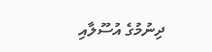ދިނުމުގެ އުސޫލާއި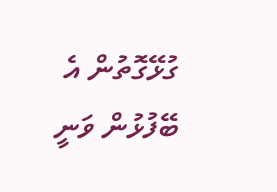ގުޅޭގޮތުން އެ ބޭފުޅުން ވަނީ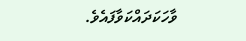ވާހަކަދައްކަވާފައެވެ.